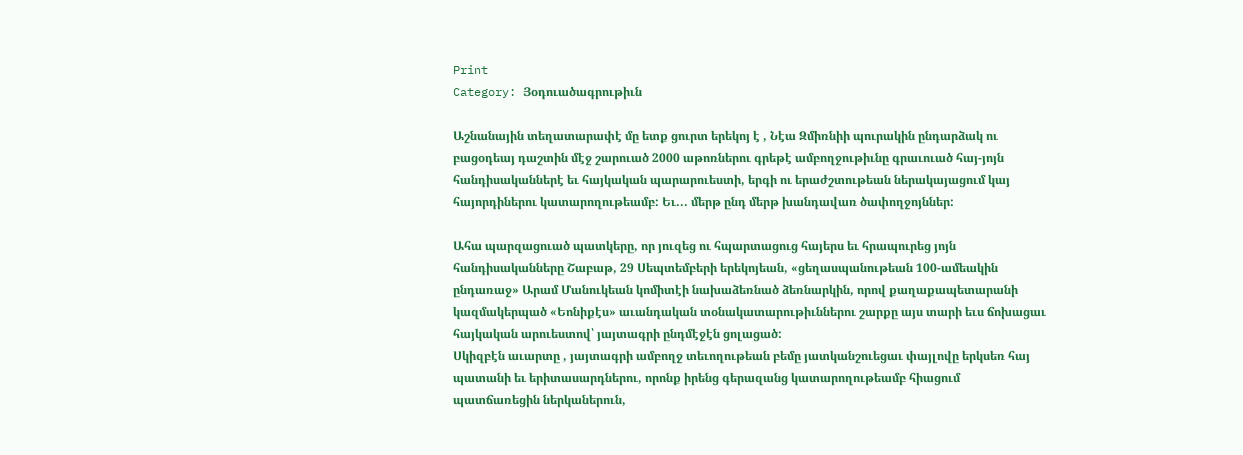Print
Category: Յօդուածագրութիւն

Աշնանային տեղատարափէ մը ետք ցուրտ երեկոյ է , Նէա Զմիռնիի պուրակին ընդարձակ ու բացօդեայ դաշտին մէջ շարուած 2000 աթոռներու գրեթէ ամբողջութիւնը գրաւուած հայ-յոյն հանդիսականներէ եւ հայկական պարարուեստի, երգի ու երաժշտութեան ներակայացում կայ հայորդիներու կատարողութեամբ: Եւ... մերթ ընդ մերթ խանդավառ ծափողջոյններ:

Ահա պարզացուած պատկերը, որ յուզեց ու հպարտացուց հայերս եւ հրապուրեց յոյն հանդիսականները Շաբաթ, 29 Սեպտեմբերի երեկոյեան, «ցեղասպանութեան 100-ամեակին ընդառաջ» Արամ Մանուկեան կոմիտէի նախաձեռնած ձեռնարկին, որով քաղաքապետարանի կազմակերպած «Եոնիքէս» աւանդական տօնակատարութիւններու շարքը այս տարի եւս ճոխացաւ հայկական արուեստով՝ յայտագրի ընդմէջէն ցոլացած:
Սկիզբէն աւարտը , յայտագրի ամբողջ տեւողութեան բեմը յատկանշուեցաւ փայլովը երկսեռ հայ պատանի եւ երիտասարդներու, որոնք իրենց գերազանց կատարողութեամբ հիացում պատճառեցին ներկաներուն,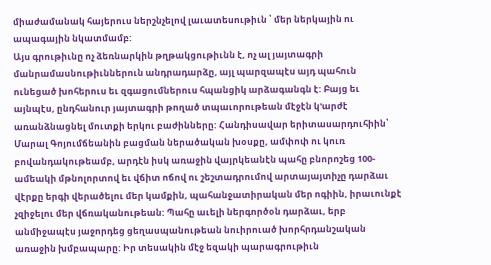միաժամանակ հայերուս ներշնչելով լաւատեսութիւն ՝ մեր ներկային ու ապագային նկատմամբ:
Այս գրութիւնը ոչ ձեռնարկին թղթակցութիւնն է, ոչ ալ յայտագրի մանրամասնութիւններուն անդրադարձը, այլ պարզապէս այդ պահուն ունեցած խոհերուս եւ զգացումներուս հպանցիկ արձագանգն է: Բայց եւ այնպէս, ընդհանուր յայտագրի թողած տպաւորութեան մէջէն կ'արժէ առանձնացնել մուտքի երկու բաժինները: Հանդիսավար երիտասարդուհիին՝ Մարալ Գոյումճեանին բացման ներածական խօսքը, ամփոփ ու կուռ բովանդակութեամբ, արդէն իսկ առաջին վայրկեանէն պահը բնորոշեց 100-ամեակի մթնոլորտով եւ վճիտ ոճով ու շեշտադրումով արտայայտիչը դարձաւ վէրքը երգի վերածելու մեր կամքին, պահանջատիրական մեր ոգիին, իրաւունքէ չզիջելու մեր վճռականութեան: Պահը աւելի ներգործօն դարձաւ, երբ անմիջապէս յաջորդեց ցեղասպանութեան նուիրուած խորհրդանշական առաջին խմբապարը: Իր տեսակին մէջ եզակի պարագրութիւն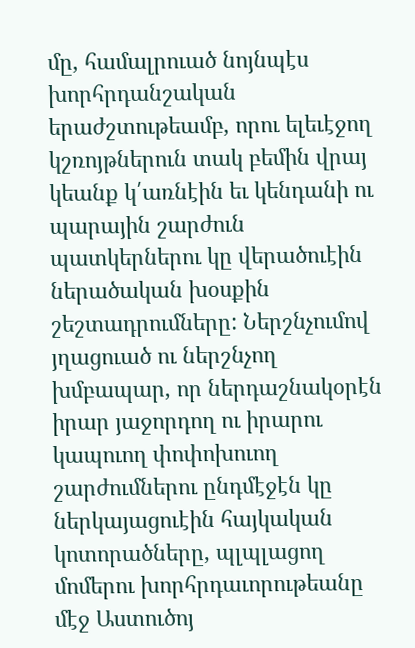մը, համալրուած նոյնպէս խորհրդանշական երաժշտութեամբ, որու ելեւէջող կշռոյթներուն տակ բեմին վրայ կեանք կ՛առնէին եւ կենդանի ու պարային շարժուն պատկերներու կը վերածուէին ներածական խօսքին շեշտադրումները: Ներշնչումով յղացուած ու ներշնչող խմբապար, որ ներդաշնակօրէն իրար յաջորդող ու իրարու կապուող փոփոխուող շարժումներու ընդմէջէն կը ներկայացուէին հայկական կոտորածները, պլպլացող մոմերու խորհրդաւորութեանը մէջ Աստուծոյ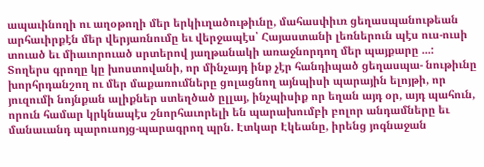ապաւինողի ու աղօթողի մեր երկիւղածութիւնը, մահասփիւռ ցեղասպանութեան արհաւիրքէն մեր վերյառնումը եւ վերջապէս՝ Հայաստանի լեռներուն պէս ուս-ուսի տուած եւ միաւորուած սրտերով յաղթանակի առաջնորդող մեր պայքարը ...:
Տողերս գրողը կը խոստովանի, որ մինչայդ ինք չէր հանդիպած ցեղասպա- նութիւնը խորհրդանշող ու մեր մաքառումները ցոլացնող այնպիսի պարային ելոյթի, որ յուզումի նոյնքան ալիքներ ստեղծած ըլլայ, ինչպիսիք որ եղան այդ օր, այդ պահուն, որուն համար կրկնապէս շնորհաւորելի են պարախումբի բոլոր անդամները եւ մանաւանդ պարուսոյց-պարագրող պրն. Էտկար Էկեանը, իրենց յոգնաջան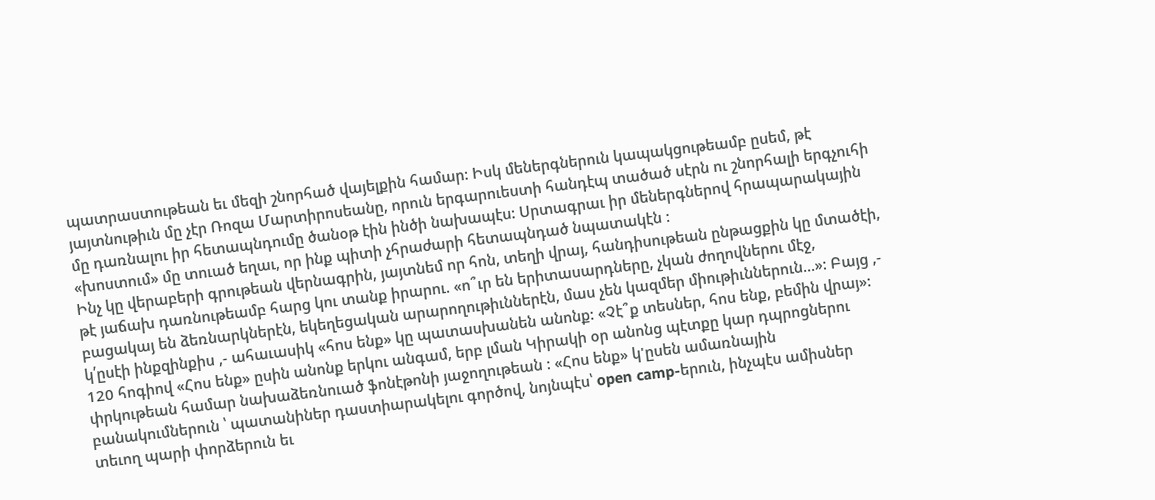պատրաստութեան եւ մեզի շնորհած վայելքին համար: Իսկ մեներգներուն կապակցութեամբ ըսեմ, թէ յայտնութիւն մը չէր Ռոզա Մարտիրոսեանը, որուն երգարուեստի հանդէպ տածած սէրն ու շնորհալի երգչուհի մը դառնալու իր հետապնդումը ծանօթ էին ինծի նախապէս: Սրտագրաւ իր մեներգներով հրապարակային «խոստում» մը տուած եղաւ, որ ինք պիտի չհրաժարի հետապնդած նպատակէն :
Ինչ կը վերաբերի գրութեան վերնագրին, յայտնեմ որ հոն, տեղի վրայ, հանդիսութեան ընթացքին կը մտածէի, թէ յաճախ դառնութեամբ հարց կու տանք իրարու. «ո՞ւր են երիտասարդները, չկան ժողովներու մէջ, բացակայ են ձեռնարկներէն, եկեղեցական արարողութիւններէն, մաս չեն կազմեր միութիւններուն...»: Բայց ,- կ՛ըսէի ինքզինքիս ,- ահաւասիկ «հոս ենք» կը պատասխանեն անոնք: «Չէ՞ք տեսներ, հոս ենք, բեմին վրայ»: 120 հոգիով «Հոս ենք» ըսին անոնք երկու անգամ, երբ լման Կիրակի օր անոնց պէտքը կար դպրոցներու փրկութեան համար նախաձեռնուած ֆոնէթոնի յաջողութեան : «Հոս ենք» կ'ըսեն ամառնային բանակումներուն ՝ պատանիներ դաստիարակելու գործով, նոյնպէս՝ open camp-երուն, ինչպէս ամիսներ տեւող պարի փորձերուն եւ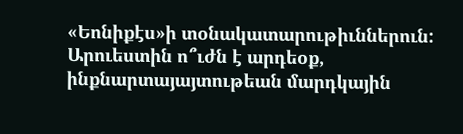«Եոնիքէս»ի տօնակատարութիւններուն: Արուեստին ո՞ւժն է արդեօք, ինքնարտայայտութեան մարդկային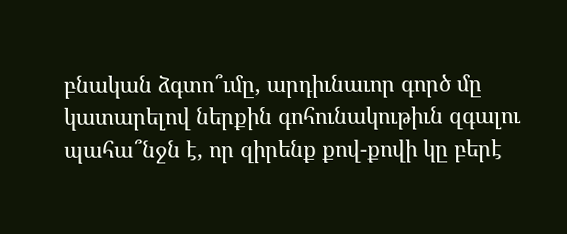բնական ձգտո՞ւմը, արդիւնաւոր գործ մը կատարելով ներքին գոհունակութիւն զգալու պահա՞նջն է, որ զիրենք քով-քովի կը բերէ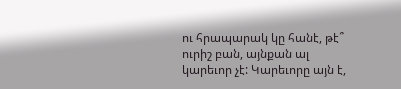ու հրապարակ կը հանէ, թէ՞ ուրիշ բան, այնքան ալ կարեւոր չէ: Կարեւորը այն է,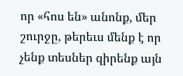որ «հոս են» անոնք, մեր շուրջը, թերեւս մենք է որ չենք տեսներ զիրենք այն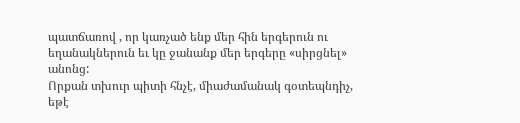պատճառով , որ կառչած ենք մեր հին երգերուն ու եղանակներուն եւ կը ջանանք մեր երգերը «սիրցնել» անոնց:
Որքան տխուր պիտի հնչէ, միաժամանակ գօտեպնդիչ, եթէ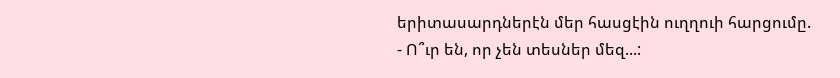երիտասարդներէն մեր հասցէին ուղղուի հարցումը.
- Ո՞ւր են, որ չեն տեսներ մեզ...: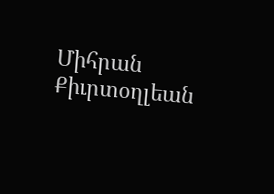Միհրան Քիւրտօղլեան